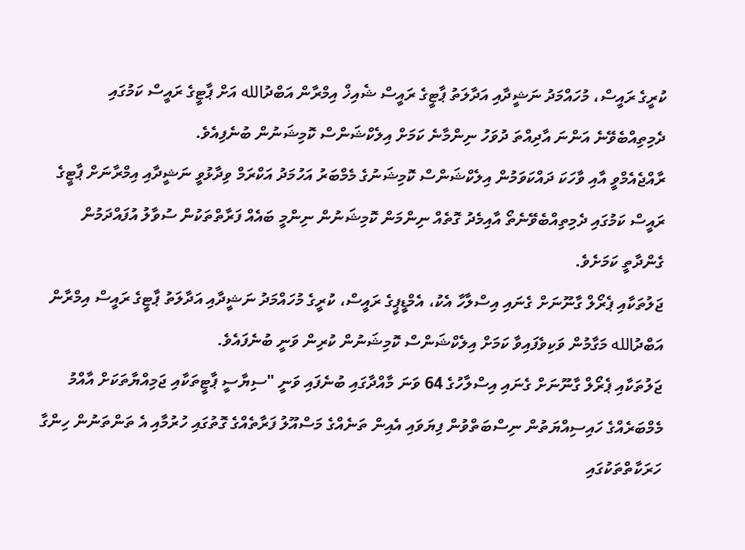ކުރީގެ ރައީސް، މުހައްމަދު ނަޝީދާއި އަދާލަތު ޕާޓީގެ ރައީސް ޝެއިޚް އިމްރާން އަބްދުالله އަށް ޕާޓީގެ ރައީސް ކަމުގައި ދެމިތިއްބެވޭނެ އަންނަ އާދިއްތަ ދުވަހު ނިންމާނެ ކަމަށް އިލެކްޝަންސް ކޮމިޝަނުން ބުނެފިއެވެ.
ރާއްޖެއެމްވީ އާއި ވާހަކަ ދައްކަވަމުން އިލެކްޝަންސް ކޮމިޝަނުގެ މެމްބަރު އަހުމަދު އަކްރަމް ވިދާޅުވީ ނަޝީދާއި އިމްރާނަށް ޕާޓީގެ ރައީސް ކަމުގައި ދެމިތިއްބެވޭނެތޯ އާއިމެދު ގޮތެއް ނިންމަން ކޮމިޝަނުން ނިންމީ ބައެއް ފަރާތްތަކުން ސުވާލު އުފައްދަމުން ގެންދާތީ ކަމަށެވެ.
ޖަލުތަކާއި ޕެރޯލް ގާނޫނަށް ގެނައި އިސްލާހާ އެކު، އެމްޑީޕީގެ ރައީސް، ކުރީގެ މުހައްމަދު ނަޝީދާއި އަދާލަތު ޕާޓީގެ ރައީސް އިމްރާން އަބްދުالله މަގާމުން ވަކިވެފައިވާ ކަމަށް އިލެކްޝަންސް ކޮމިޝަނުން ކުރިން ވަނީ ބުނެފައެވެ.
ޖަލުތަކާއި ޕެރޯލް ގާނޫނަށް ގެނައި އިސްލާހުގެ 64 ވަނަ މާއްދާގައި ބުނެފައި ވަނީ "ސިޔާސީ ޕާޓީތަކާއި ޖަމިއްޔާތަކަށް އާއްމު މެމްބަރެއްގެ ހައިސިއްޔަތުން ނިސްބަތްވުން ފިޔަވައި އެއިން ތަނެއްގެ މަސްއޫލު ފަރާތެއްގެ ގޮތުގައި ހުރުމާއި އެ ތަންތަނުން ހިންގާ ހަރަކާތްތަކުގައި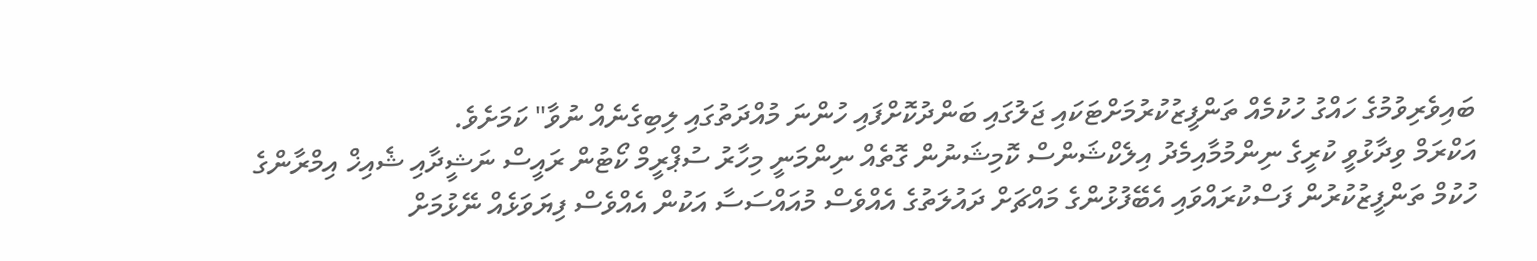ބައިވެރިވުމުގެ ހައްގު ހުކުމެއް ތަންފީޒުކުރުމަށްޓަކައި ޖަލުގައި ބަންދުކޮށްފައި ހުންނަ މުއްދަތުގައި ލިބިގެނެއް ނުވާ" ކަމަށެވެ.
އަކްރަމް ވިދާޅުވީ ކުރީގެ ނިންމުމާއިމެދު އިލެކްޝަންސް ކޮމިޝަނުން ގޮތެއް ނިންމަނީ މިހާރު ސުޕްރީމް ކޯޓުން ރައީސް ނަޝީދާއި ޝެއިޚް އިމްރާންގެ ހުކުމް ތަންފީޒުކުރުން ފަސްކުރައްވައި އެބޭފުޅުންގެ މައްޗަށް ދައުލަތުގެ އެއްވެސް މުއައްސަސާ އަކުން އެއްވެސް ފިޔަވަޅެއް ނޭޅުމަށް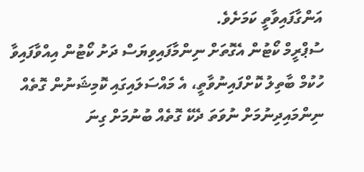އަންގާފައިވާތީ ކަމަށެވެ.
ސުޕްރީމް ކޯޓުން އެގޮތަށް ނިންމާފައިވިޔަސް ދަށު ކޯޓުން އިއްވާފައިވާ ހުކުމް ބާތިލު ކޮށްފައިނުވާތީ، އެ މައްސަލައިގައި ކޮމިޝަނުން ގޮތެއް ނިންމައިދިނުމަށް ނުވަތަ ދެކޭ ގޮތެއް ބުނުމަށް ގިނަ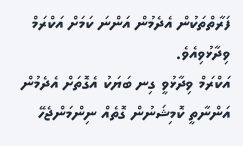ފަރާތްތަކުން އެދެމުން އަންނަ ކަމަށް އަކްރަމް ވިދާޅުވިއެވެ.
އަކްރަމް ވިދާޅުވީ ގިނ ބަޔަކު އެގޮތަށް އެދެމުން އަންނާތީ ކޮމިޝަނުން ގޮތެއް ނިންމަންޖެހޭ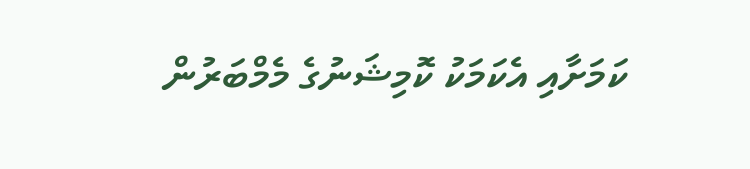ކަމަށާއި އެކަމަކު ކޮމިޝަނުގެ މެމްބަރުން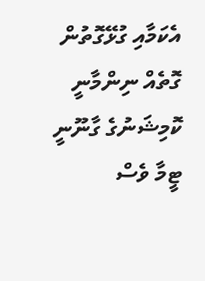އެކަމާއި ގުޅޭގޮތުން ގޮތެއް ނިންމާނީ ކޮމިޝަނުގެ ގާނޫނީ ޓީމާ ވެސް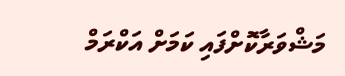މަޝްވަރާކޮށްފައި ކަމަށް އަކްރަމް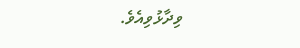ވިދާޅުވިއެވެ.